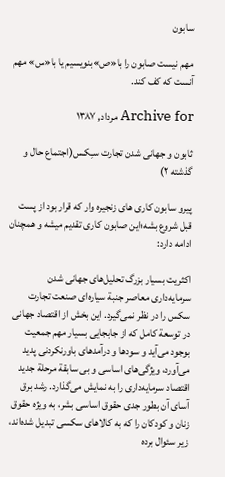سابون

مهم نیست صابون را با«ص»بنویسیم یا با«س» مهم آنست که کف کند.

Archive for مرداد, ۱۳۸۷

ثابون و جهانی شدن تجارت سـِکـس(اجتماع حال و گذشته ۲)

پیرو سابون کاری های زنجیره وار که قرار بود از پست قبل شروع بشه؛این صابون کاری تقدیم میشه و همچنان ادامه دارد:

اکثریت بسیار بزرگ تحلیل‌های جهانی شدن سرمایه‌داری معاصر جنبة سیاره‌ای صنعت تجارت سکس را در نظر نمی‌گیرد. این بخش از اقتصاد جهانی در توسعة کامل که از جابجایی بسیار مهم جمعیت بوجود می‌آید و سودها و درآمدهای باورنکردنی پدید می‌آورد، ویژگی‌های اساسی و بی سابقة مرحلة جدید اقتصاد سرمایه‌داری را به نمایش می‌گذارد. رشد برق آسای آن بطور جدی حقوق اساسی بشر، به ویژه حقوق زنان و کودکان را که به کالاهای سکسی تبدیل شده‌اند، زیر سئوال برده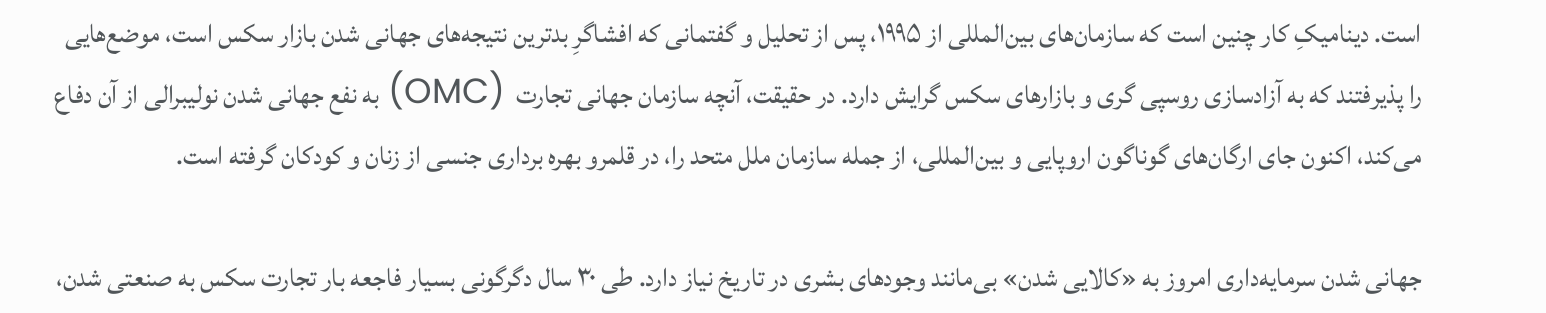است. دینامیکِ کار چنین است که سازمان‌های بین‌المللی از ۱۹۹۵، پس از تحلیل و گفتمانی که افشاگرِ بدترین نتیجه‌های جهانی شدن بازار سکس است، موضع‌هایی را پذیرفتند که به آزادسازی روسپی گری و بازارهای سکس گرایش دارد. در حقیقت، آنچه سازمان جهانی تجارت  (OMC) به نفع جهانی شدن نولیبرالی از آن دفاع می‌کند، اکنون جای ارگان‌های گوناگون اروپایی و بین‌المللی، از جمله سازمان ملل متحد را، در قلمرو بهره برداری جنسی از زنان و کودکان گرفته است.

جهانی شدن سرمایه‌داری امروز به «کالایی شدن» بی‌مانند وجودهای بشری در تاریخ نیاز دارد. طی ۳۰ سال دگرگونی بسیار فاجعه بار تجارت سکس به صنعتی شدن،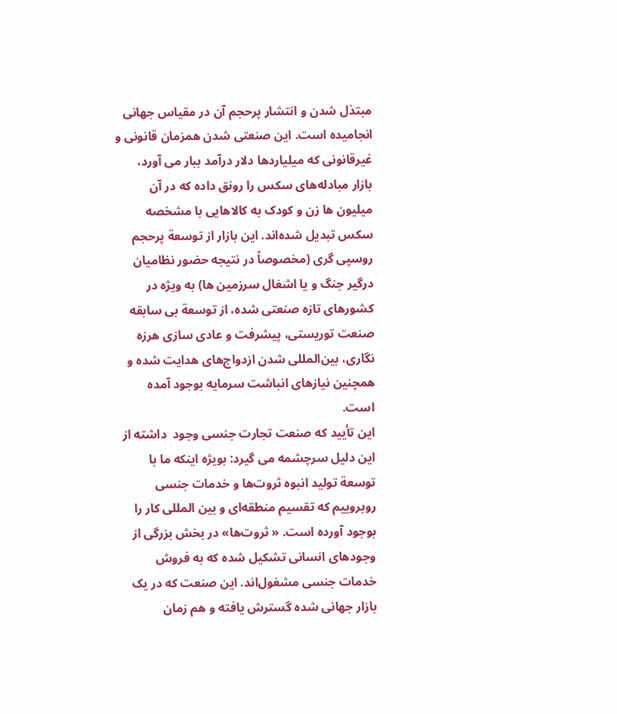مبتذل شدن و انتشار پرحجم آن در مقیاس جهانی انجامیده است. این صنعتی شدن همزمان قانونی و غیرقانونی که میلیاردها دلار درآمد ببار می آورد، بازار مبادله‌های سکس را رونق داده که در آن میلیون ها زن و کودک به کالاهایی با مشخصه سکس تبدیل شده‌اند. این بازار از توسعة پرحجم روسپی گری (مخصوصاً در نتیجه حضور نظامیان درگیر جنگ و یا اشغال سرزمین ها) به ویژه در کشورهای تازه صنعتی شده، از توسعة بی سابقه صنعت توریستی، پیشرفت و عادی سازی هرزه نگاری، بین‌المللی شدن ازدواج‌های هدایت شده و همچنین نیازهای انباشت سرمایه بوجود آمده است.
این تأیید که صنعت تجارت جنسی وجود  داشته از این دلیل سرچشمه می گیرد: بویژه اینکه ما با توسعة تولید انبوه ثروت‌ها و خدمات جنسی روبروییم که تقسیم منطقه‌ای و بین المللی کار را بوجود آورده است. « ثروت‌ها» در بخش بزرگی از وجودهای انسانی تشکیل شده که به فروش خدمات جنسی مشغول‌اند. این صنعت که در یک بازار جهانی شده گسترش یافته و هم زمان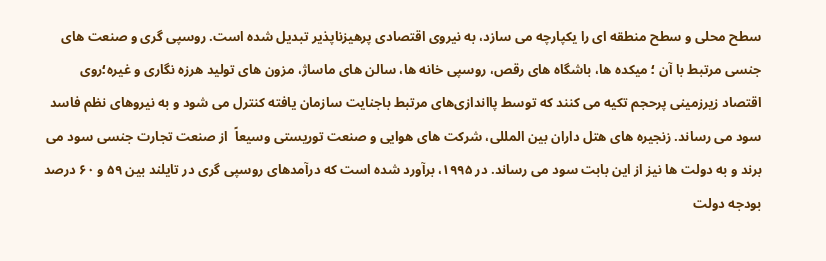سطح محلی و سطح منطقه ای را یکپارچه می سازد، به نیروی اقتصادی پرهیزناپذیر تبدیل شده است. روسپی گری و صنعت های جنسی مرتبط با آن ؛ میکده ها، باشگاه های رقص، روسپی خانه ها، سالن های ماساژ، مزون های تولید هرزه نگاری و غیره؛روی اقتصاد زیرزمینی پرحجم تکیه می کنند که توسط پااندازی‌های مرتبط باجنایت سازمان یافته کنترل می شود و به نیروهای نظم فاسد سود می رساند. زنجیره های هتل داران بین المللی، شرکت های هوایی و صنعت توریستی وسیعاً  از صنعت تجارت جنسی سود می برند و به دولت ها نیز از این بابت سود می رساند. در ۱۹۹۵، برآورد شده است که درآمدهای روسپی گری در تایلند بین ۵۹ و ۶۰ درصد بودجه دولت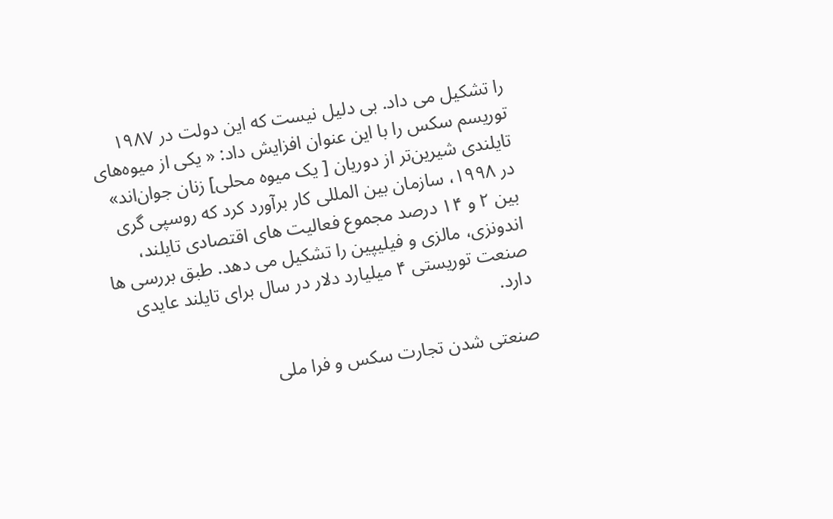را تشکیل می داد. بی دلیل نیست که این دولت در ۱۹۸۷ توریسم سکس را با این عنوان افزایش داد: « یکی از میوه‌های تایلندی شیرین‌تر از دوریان [ یک میوه محلی] زنان جوان‌اند» در ۱۹۹۸، سازمان بین المللی کار برآورد کرد که روسپی گری بین ۲ و ۱۴ درصد مجموع فعالیت های اقتصادی تایلند، اندونزی، مالزی و فیلیپین را تشکیل می دهد. طبق بررسی ها صنعت توریستی ۴ میلیارد دلار در سال برای تایلند عایدی دارد.

صنعتی شدن تجارت سکس و فرا ملی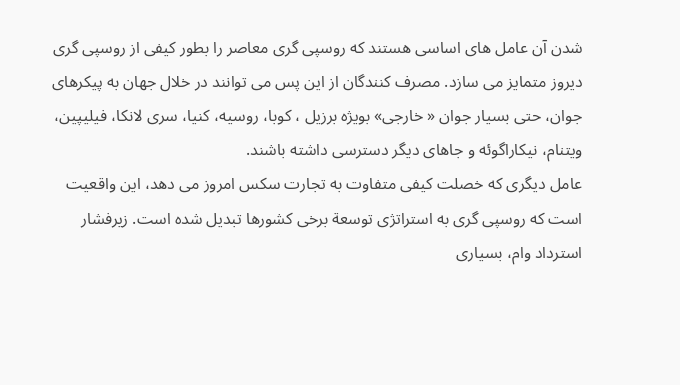شدن آن عامل های اساسی هستند که روسپی گری معاصر را بطور کیفی از روسپی گری دیروز متمایز می سازد. مصرف کنندگان از این پس می توانند در خلال جهان به پیکرهای جوان، حتی بسیار جوان « خارجی» بویژه برزیل ، کوبا، روسیه، کنیا، سری لانکا، فیلیپین، ویتنام، نیکاراگوئه و جاهای دیگر دسترسی داشته باشند.
عامل دیگری که خصلت کیفی متفاوت به تجارت سکس امروز می دهد، این واقعیت است که روسپی گری به استراتژی توسعة برخی کشورها تبدیل شده است. زیرفشار استرداد وام، بسیاری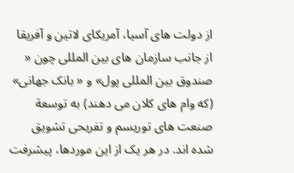از دولت های آسیا، آمریکای لاتین و آفریقا از جانب سازمان های بین المللی چون « صندوق بین المللی پول» و « بانک جهانی» (که وام های کلان می دهند) به توسعة صنعت های توریسم و تفریحی تشویق شده اند. در هر یک از این موردها، پیشرفت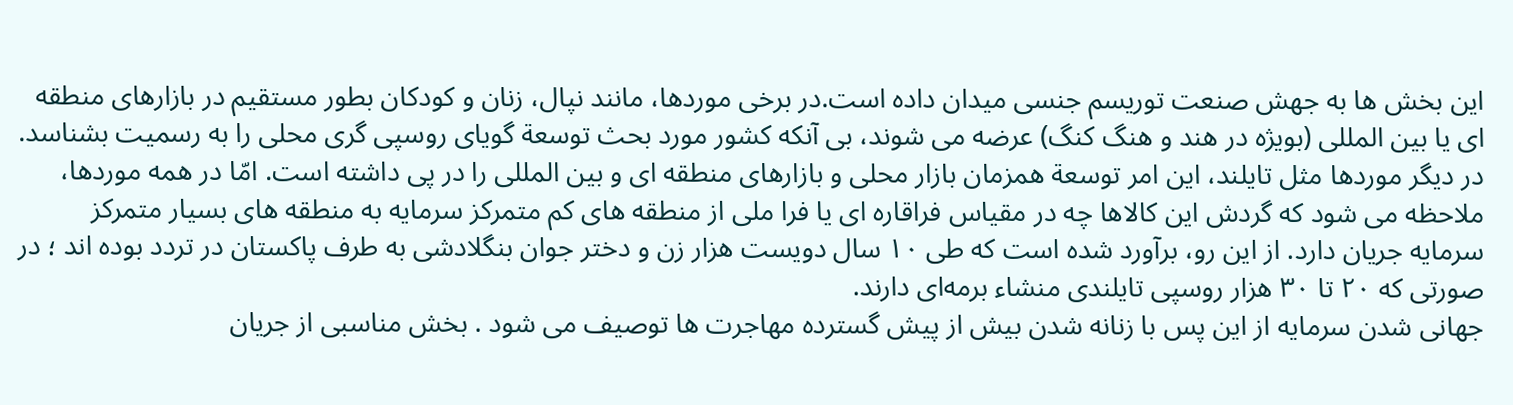این بخش ها به جهش صنعت توریسم جنسی میدان داده است.در برخی موردها، مانند نپال، زنان و کودکان بطور مستقیم در بازارهای منطقه ای یا بین المللی (بویژه در هند و هنگ کنگ) عرضه می شوند، بی آنکه کشور مورد بحث توسعة گویای روسپی گری محلی را به رسمیت بشناسد. در دیگر موردها مثل تایلند، این امر توسعة همزمان بازار محلی و بازارهای منطقه ای و بین المللی را در پی داشته است. امّا در همه موردها، ملاحظه می شود که گردش این کالاها چه در مقیاس فراقاره ای یا فرا ملی از منطقه های کم متمرکز سرمایه به منطقه های بسیار متمرکز سرمایه جریان دارد. از این رو، برآورد شده است که طی ۱۰ سال دویست هزار زن و دختر جوان بنگلادشی به طرف پاکستان در تردد بوده اند ؛ در صورتی که ۲۰ تا ۳۰ هزار روسپی تایلندی منشاء برمه‌ای دارند.
جهانی شدن سرمایه از این پس با زنانه شدن بیش از پیش گسترده مهاجرت ها توصیف می شود . بخش مناسبی از جریان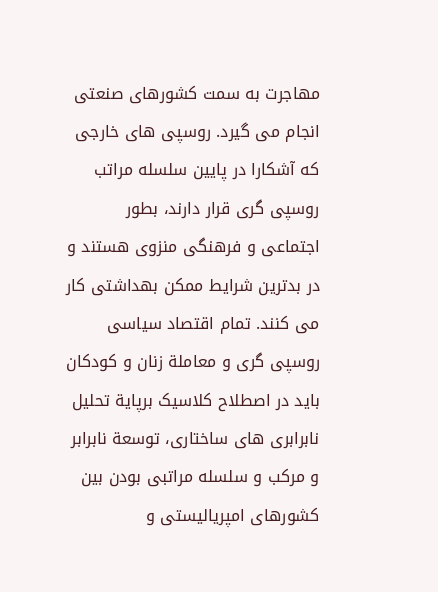مهاجرت به سمت کشورهای صنعتی انجام می گیرد. روسپی های خارجی که آشکارا در پایین سلسله مراتب روسپی گری قرار دارند، بطور اجتماعی و فرهنگی منزوی هستند و در بدترین شرایط ممکن بهداشتی کار می کنند. تمام اقتصاد سیاسی روسپی گری و معاملة زنان و کودکان باید در اصطلاح کلاسیک برپایة تحلیل نابرابری های ساختاری، توسعة نابرابر و مرکب و سلسله مراتبی بودن بین کشورهای امپریالیستی و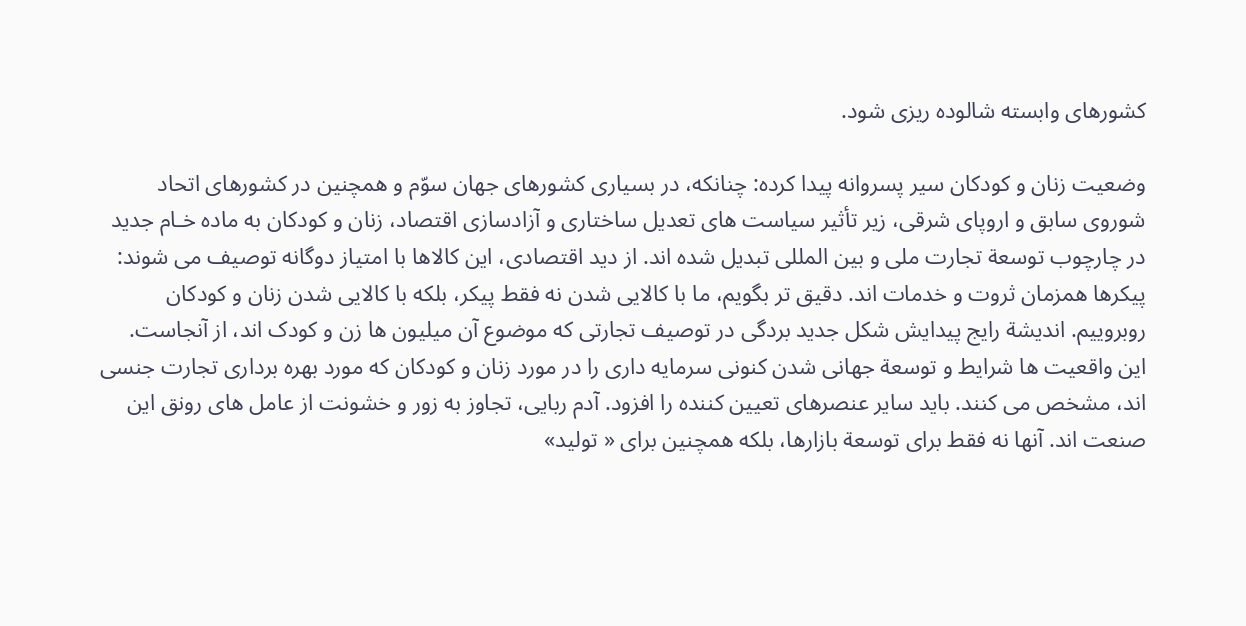کشورهای وابسته شالوده ریزی شود.

وضعیت زنان و کودکان سیر پسروانه پیدا کرده: چنانکه، در بسیاری کشورهای جهان سوّم و همچنین در کشورهای اتحاد شوروی سابق و اروپای شرقی، زیر تأثیر سیاست های تعدیل ساختاری و آزادسازی اقتصاد، زنان و کودکان به ماده خـام جدید در چارچوب توسعة تجارت ملی و بین المللی تبدیل شده اند. از دید اقتصادی، این کالاها با امتیاز دوگانه توصیف می شوند: پیکرها همزمان ثروت و خدمات اند. دقیق تر بگویم، ما با کالایی شدن نه فقط پیکر، بلکه با کالایی شدن زنان و کودکان روبروییم. اندیشة رایج پیدایش شکل جدید بردگی در توصیف تجارتی که موضوع آن میلیون ها زن و کودک اند، از آنجاست.
این واقعیت ها شرایط و توسعة جهانی شدن کنونی سرمایه داری را در مورد زنان و کودکان که مورد بهره برداری تجارت جنسی اند، مشخص می کنند. باید سایر عنصرهای تعیین کننده را افزود. آدم ربایی، تجاوز به زور و خشونت از عامل های رونق این صنعت اند. آنها نه فقط برای توسعة بازارها، بلکه همچنین برای « تولید»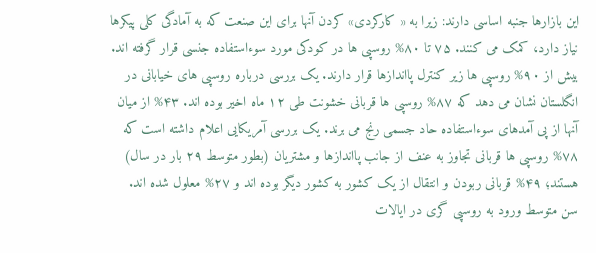این بازارها جنبه اساسی دارند: زیرا به « کارکردی» کردن آنها برای این صنعت که به آمادگی کلی پیکرها نیاز دارد، کمک می کنند. ۷۵ تا ۸۰% روسپی ها در کودکی مورد سوءاستفاده جنسی قرار گرفته اند. بیش از ۹۰% روسپی ها زیر کنترل پااندازها قرار دارند. یک بررسی درباره روسپی های خیابانی در انگلستان نشان می دهد که ۸۷% روسپی ها قربانی خشونت طی ۱۲ ماه اخیر بوده اند. ۴۳% از میان آنها از پی آمدهای سوءاستفاده حاد جسمی رنج می برند. یک بررسی آمریکایی اعلام داشته است که ۷۸% روسپی ها قربانی تجاوز به عنف از جانب پااندازها و مشتریان (بطور متوسط ۲۹ بار در سال) هستند؛ ۴۹% قربانی ربودن و انتقال از یک کشور به کشور دیگر بوده اند و ۲۷% معلول شده اند. سن متوسط ورود به روسپی گری در ایالات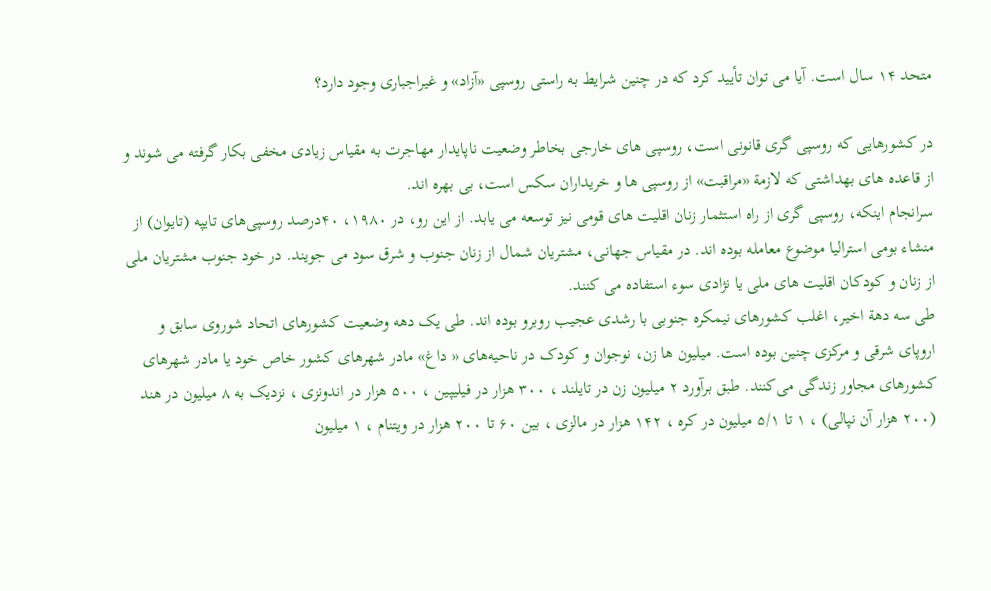متحد ۱۴ سال است. آیا می توان تأیید کرد که در چنین شرایط به راستی روسپی «آزاد» و غیراجباری وجود دارد؟

در کشورهایی که روسپی گری قانونی است، روسپی های خارجی بخاطر وضعیت ناپایدار مهاجرت به مقیاس زیادی مخفی بکار گرفته می شوند و از قاعده های بهداشتی که لازمة «مراقبت» از روسپی ها و خریداران سکس است، بی بهره اند.
سرانجام اینکه، روسپی گری از راه استثمار زنان اقلیت های قومی نیز توسعه می یابد. از این رو، در ۱۹۸۰، ۴۰درصد روسپی‌های تایپه (تایوان) از منشاء بومی استرالیا موضوع معامله بوده اند. در مقیاس جهانی، مشتریان شمال از زنان جنوب و شرق سود می جویند. در خود جنوب مشتریان ملی از زنان و کودکان اقلیت های ملی یا نژادی سوء استفاده می کنند.
طی سه دهة اخیر، اغلب کشورهای نیمکره جنوبی با رشدی عجیب روبرو بوده اند. طی یک دهه وضعیت کشورهای اتحاد شوروی سابق و اروپای شرقی و مرکزی چنین بوده است. میلیون ها زن، نوجوان و کودک در ناحیه‌های « داغ» مادر شهرهای کشور خاص خود یا مادر شهرهای کشورهای مجاور زندگی می‌کنند. طبق برآورد ۲ میلیون زن در تایلند ، ۳۰۰ هزار در فیلیپین ، ۵۰۰ هزار در اندونزی ، نزدیک به ۸ میلیون در هند (۲۰۰ هزار آن نپالی) ، ۱ تا ۵/۱ میلیون در کره ، ۱۴۲ هزار در مالزی ، بین ۶۰ تا ۲۰۰ هزار در ویتنام ، ۱ میلیون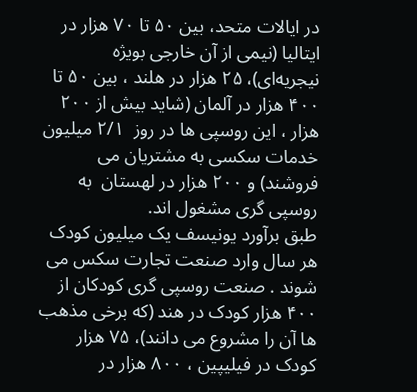در ایالات متحد، بین ۵۰ تا ۷۰ هزار در ایتالیا (نیمی از آن خارجی بویژه نیجریه‌ای)، ۲۵ هزار در هلند ، بین ۵۰ تا ۴۰۰ هزار در آلمان (شاید بیش از ۲۰۰ هزار ، این روسپی ها در روز  ۲/۱ میلیون خدمات سکسی به مشتریان می فروشند) و ۲۰۰ هزار در لهستان  به روسپی گری مشغول اند.
طبق برآورد یونیسف یک میلیون کودک هر سال وارد صنعت تجارت سکس می شوند . صنعت روسپی گری کودکان از ۴۰۰ هزار کودک در هند (که برخی مذهب ها آن را مشروع می دانند)، ۷۵ هزار کودک در فیلیپین ، ۸۰۰ هزار در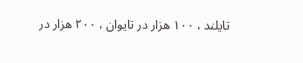تایلند ، ۱۰۰ هزار در تایوان ، ۲۰۰ هزار در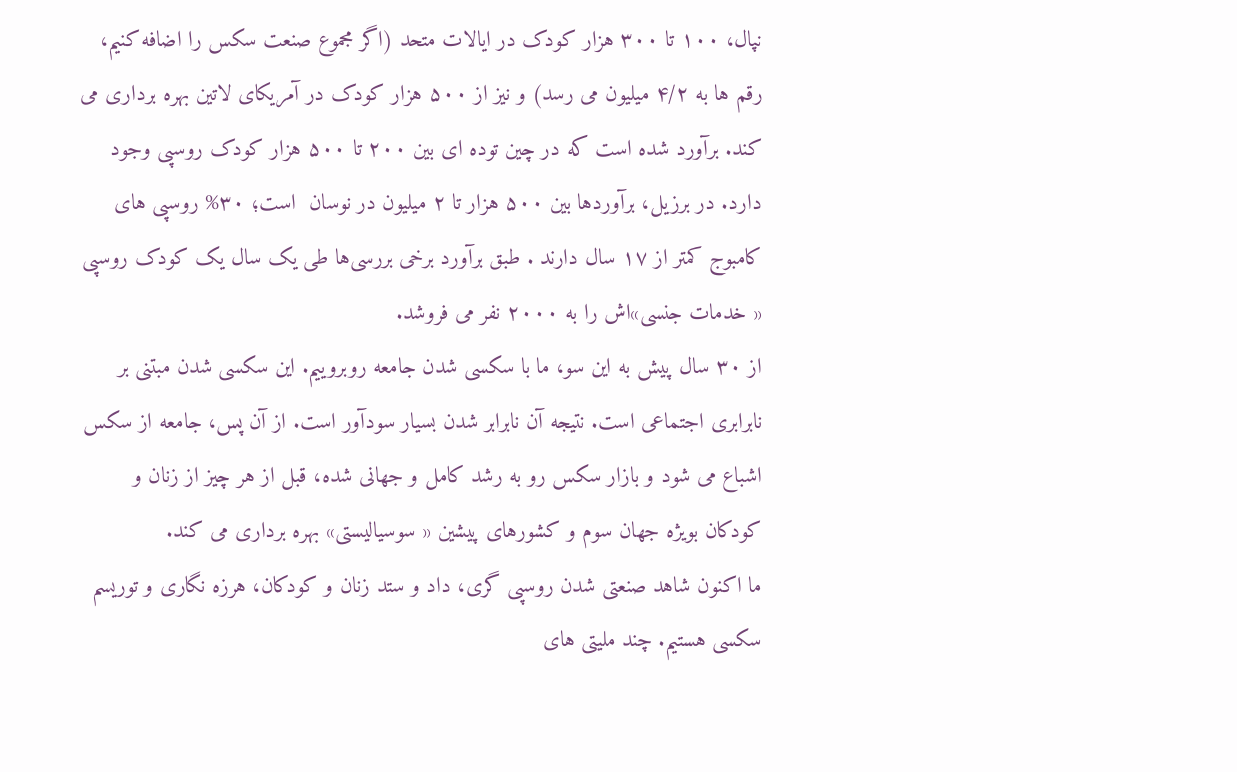نپال، ۱۰۰ تا ۳۰۰ هزار کودک در ایالات متحد (اگر مجموع صنعت سکس را اضافه کنیم، رقم ها به ۴/۲ میلیون می رسد) و نیز از ۵۰۰ هزار کودک در آمریکای لاتین بهره برداری می کند. برآورد شده است که در چین توده ای بین ۲۰۰ تا ۵۰۰ هزار کودک روسپی وجود دارد. در برزیل، برآوردها بین ۵۰۰ هزار تا ۲ میلیون در نوسان  است؛ ۳۰% روسپی های کامبوج کمتر از ۱۷ سال دارند . طبق برآورد برخی بررسی‌ها طی یک سال یک کودک روسپی « خدمات جنسی»اش را به ۲۰۰۰ نفر می فروشد.
از ۳۰ سال پیش به این سو، ما با سکسی شدن جامعه روبروییم. این سکسی شدن مبتنی بر نابرابری اجتماعی است. نتیجه آن نابرابر شدن بسیار سودآور است. از آن پس، جامعه از سکس اشباع می شود و بازار سکس رو به رشد کامل و جهانی شده، قبل از هر چیز از زنان و کودکان بویژه جهان سوم و کشورهای پیشین « سوسیالیستی» بهره برداری می کند.
ما اکنون شاهد صنعتی شدن روسپی گری، داد و ستد زنان و کودکان، هرزه نگاری و توریسم سکسی هستیم. چند ملیتی های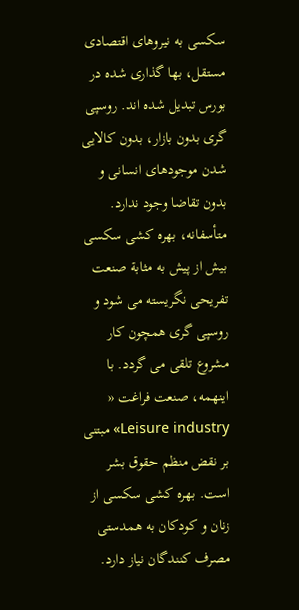سکسی به نیروهای اقتصادی مستقل، بها گذاری شده در بورس تبدیل شده اند. روسپی گری بدون بازار، بدون کالایی شدن موجودهای انسانی و بدون تقاضا وجود ندارد. متأسفانه، بهره کشی سکسی بیش از پیش به مثابة صنعت تفریحی نگریسته می شود و روسپی گری همچون کار مشروع تلقی می گردد. با اینهمه، صنعت فراغت « Leisure industry» مبتنی بر نقض منظم حقوق بشر است. بهره کشی سکسی از زنان و کودکان به همدستی مصرف کنندگان نیاز دارد.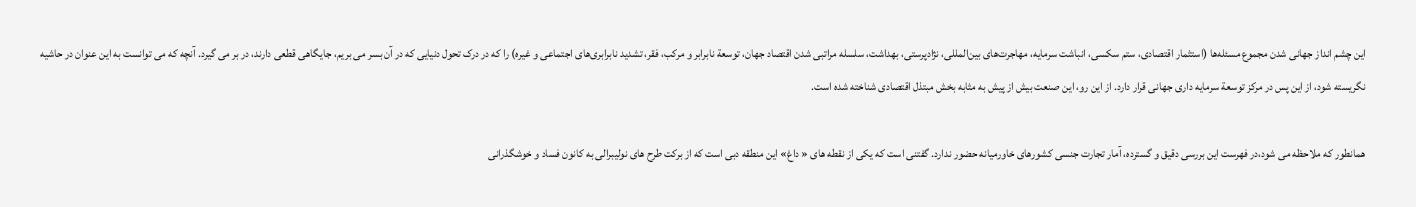این چشم انداز جهانی شدن مجموع مسئله‌ها (استثمار اقتصادی، ستم سکسی، انباشت سرمایه، مهاجرت‌های بین‌المللی، نژادپرستی، بهداشت، سلسله مراتبی شدن اقتصاد جهان، توسعة نابرابر و مرکب، فقر، تشدید نابرابری‌های اجتماعی و غیره) را که در درک تحول دنیایی که در آن بسر می بریم، جایگاهی قطعی دارند، در بر می گیرد. آنچه که می توانست به این عنوان در حاشیه نگریسته شود، از این پس در مرکز توسعة سرمایه داری جهانی قرار دارد. از این رو، این صنعت بیش از پیش به مثابه بخش مبتذل اقتصادی شناخته شده است.

همانطور که ملاحظه می شود،در فهرست این بررسی دقیق و گسترده، آمار تجارت جنسی کشورهای خاورمیانه حضور ندارد. گفتنی است که یکی از نقطه های « داغ» این منطقه دبی است که از برکت طرح های نولیبرالی به کانون فساد و خوشگذرانی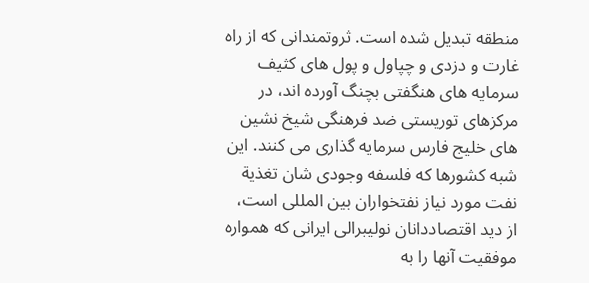منطقه تبدیل شده است. ثروتمندانی که از راه غارت و دزدی و چپاول و پول های کثیف سرمایه های هنگفتی بچنگ آورده اند، در مرکزهای توریستی ضد فرهنگی شیخ نشین های خلیج فارس سرمایه گذاری می کنند. این شبه کشورها که فلسفه وجودی شان تغذیة نفت مورد نیاز نفتخواران بین المللی است، از دید اقتصاددانان نولیبرالی ایرانی که همواره موفقیت آنها را به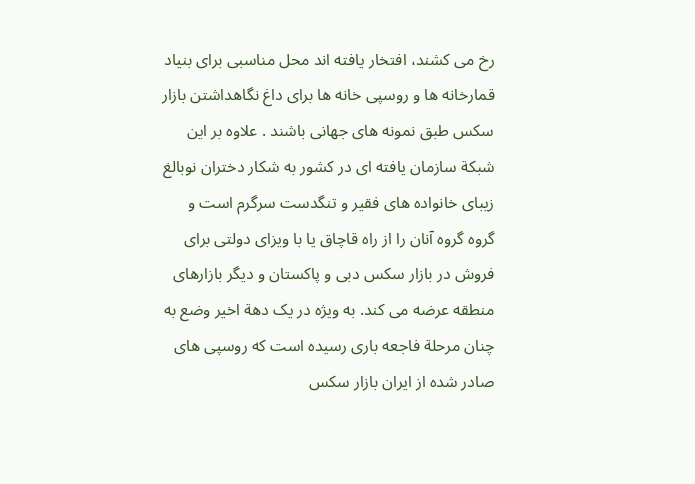رخ می کشند، افتخار یافته اند محل مناسبی برای بنیاد قمارخانه ها و روسپی خانه ها برای داغ نگاهداشتن بازار سکس طبق نمونه های جهانی باشند . علاوه بر این شبکة سازمان یافته ای در کشور به شکار دختران نوبالغ زیبای خانواده های فقیر و تنگدست سرگرم است و گروه گروه آنان را از راه قاچاق یا با ویزای دولتی برای فروش در بازار سکس دبی و پاکستان و دیگر بازارهای منطقه عرضه می کند. به ویژه در یک دهة اخیر وضع به چنان مرحلة فاجعه باری رسیده است که روسپی های صادر شده از ایران بازار سکس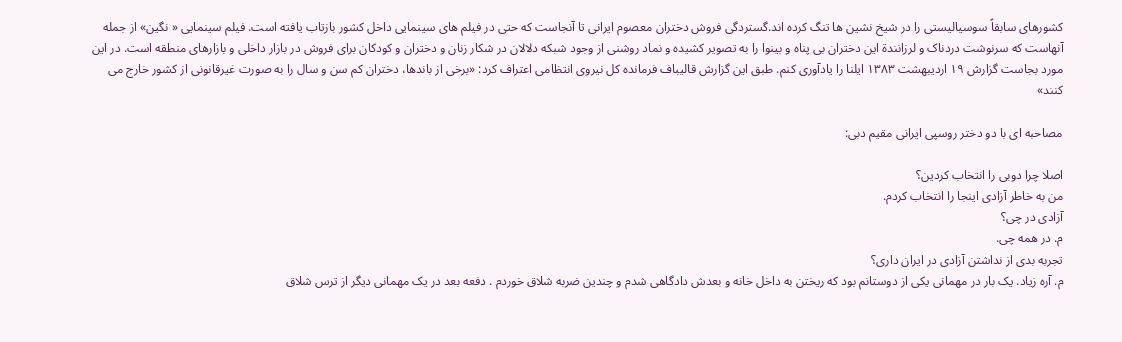کشورهای سابقاً سوسیالیستی را در شیخ نشین ها تنگ کرده اند.گستردگی فروش دختران معصوم ایرانی تا آنجاست که حتی در فیلم های سینمایی داخل کشور بازتاب یافته است. فیلم سینمایی « نگین» از جمله آنهاست که سرنوشت دردناک و لرزانندة این دختران بی پناه و بینوا را به تصویر کشیده و نماد روشنی از وجود شبکه دلالان در شکار زنان و دختران و کودکان برای فروش در بازار داخلی و بازارهای منطقه است. در این مورد بجاست گزارش ۱۹ اردیبهشت ۱۳۸۳ ایلنا را یادآوری کنم. طبق این گزارش قالیباف فرمانده کل نیروی انتظامی اعتراف کرد: «برخی از باندها، دختران کم سن و سال را به صورت غیرقانونی از کشور خارج می کنند»

مصاحبه ای با دو دختر روسپی ایرانی مقیم دبی:

اصلا چرا دوبی را انتخاب کردین؟
من به خاطر آزادی اینجا را انتخاب کردم.
آزادی در چی؟
م. در همه چی.
تجربه بدی از نداشتن آزادی در ایران داری؟
م. آره زیاد. یک بار در مهمانی یکی از دوستانم بود که ریختن به داخل خانه و بعدش دادگاهی شدم و چندین ضربه شلاق خوردم . دفعه بعد در یک مهمانی دیگر از ترس شلاق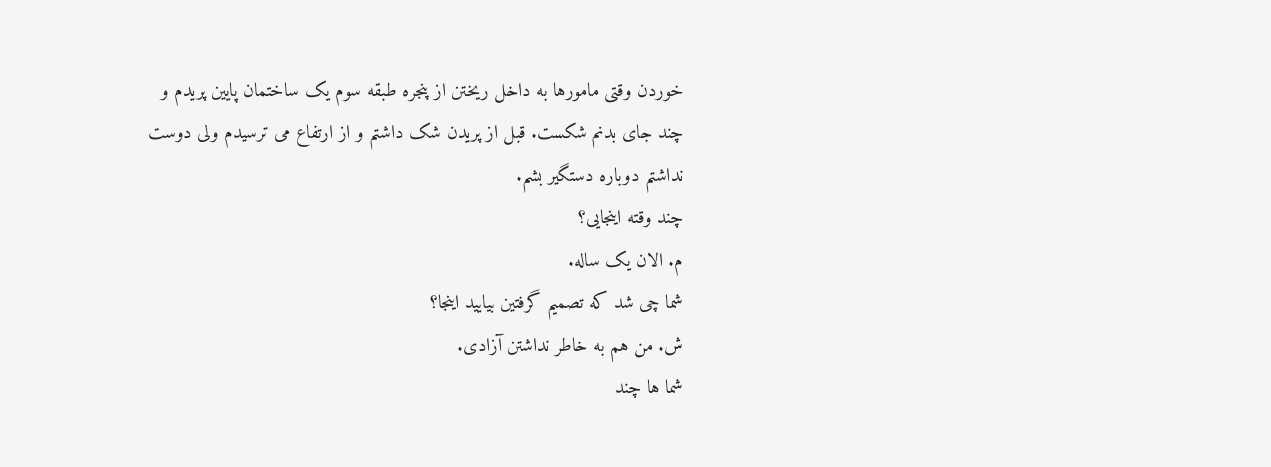خوردن وقتی مامورها به داخل ریختن از پنجره طبقه سوم یک ساختمان پایین پریدم و چند جای بدنم شکست. قبل از پریدن شک داشتم و از ارتفاع می ترسیدم ولی دوست نداشتم دوباره دستگیر بشم.
چند وقته اینجایی؟
م. الان یک ساله.
شما چی شد که تصمیم گرفتین بیایید اینجا؟
ش. من هم به خاطر نداشتن آزادی.
شما ها چند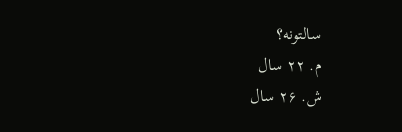سالتونه؟
م. ۲۲ سال
ش. ۲۶ سال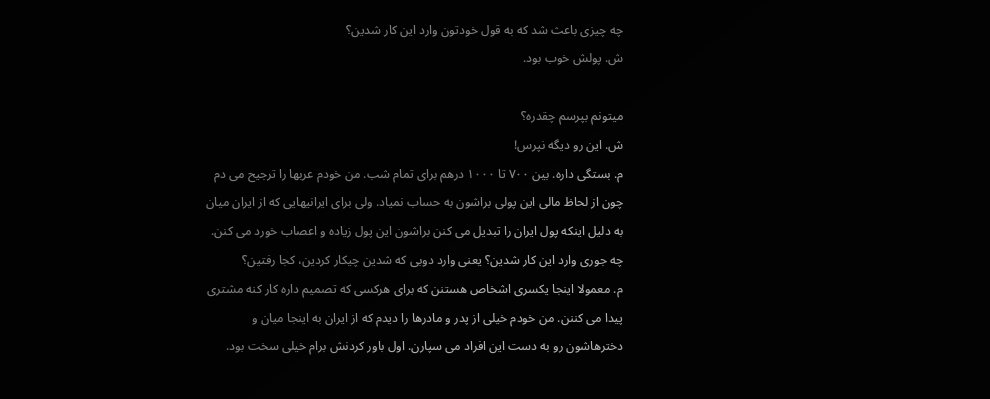چه چیزی باعث شد که به قول خودتون وارد این کار شدین؟
ش. پولش خوب بود.

میتونم بپرسم چقدره؟
ش. این رو دیگه نپرس!
م. بستگی داره. بین ۷۰۰ تا ۱۰۰۰ درهم برای تمام شب. من خودم عربها را ترجیح می دم چون از لحاظ مالی این پولی براشون به حساب نمیاد. ولی برای ایرانیهایی که از ایران میان به دلیل اینکه پول ایران را تبدیل می کنن براشون این پول زیاده و اعصاب خورد می کنن.
چه جوری وارد این کار شدین؟ یعنی وارد دوبی که شدین چیکار کردین، کجا رفتین؟
م. معمولا اینجا یکسری اشخاص هستنن که برای هرکسی که تصمیم داره کار کنه مشتری پیدا می کننن. من خودم خیلی از پدر و مادرها را دیدم که از ایران به اینجا میان و دخترهاشون رو به دست این افراد می سپارن. اول باور کردنش برام خیلی سخت بود.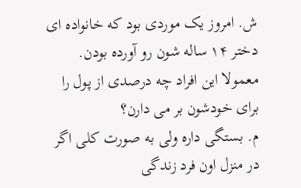ش. امروز یک موردی بود که خانواده ای دختر ۱۴ ساله شون رو آورده بودن.
معمولا این افراد چه درصدی از پول را برای خودشون بر می دارن؟
م. بستگی داره ولی به صورت کلی اگر در منزل اون فرد زندگی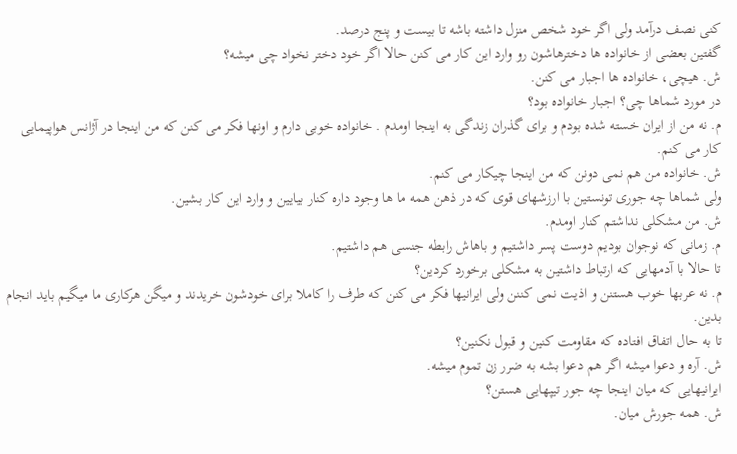کنی نصف درآمد ولی اگر خود شخص منزل داشته باشه تا بیست و پنج درصد.
گفتین بعضی از خانواده ها دخترهاشون رو وارد این کار می کنن حالا اگر خود دختر نخواد چی میشه؟
ش. هیچی، خانواده ها اجبار می کنن.
در مورد شماها چی؟ اجبار خانواده بود؟
م. نه من از ایران خسته شده بودم و برای گذران زندگی به اینجا اومدم . خانواده خوبی دارم و اونها فکر می کنن که من اینجا در آژانس هواپیمایی کار می کنم.
ش. خانواده من هم نمی دونن که من اینجا چیکار می کنم.
ولی شماها چه جوری تونستین با ارزشهای قوی که در ذهن همه ما ها وجود داره کنار بیایین و وارد این کار بشین.
ش. من مشکلی نداشتم کنار اومدم.
م. زمانی که نوجوان بودیم دوست پسر داشتیم و باهاش رابطه جنسی هم داشتیم.
تا حالا با آدمهایی که ارتباط داشتین به مشکلی برخورد کردین؟
م. نه عربها خوب هستنن و اذیت نمی کننن ولی ایرانیها فکر می کنن که طرف را کاملا برای خودشون خریدند و میگن هرکاری ما میگیم باید انجام بدین.
تا به حال اتفاق افتاده که مقاومت کنین و قبول نکنین؟
ش. آره و دعوا میشه اگر هم دعوا بشه به ضرر زن تموم میشه.
ایرانیهایی که میان اینجا چه جور تیپهایی هستن؟
ش. همه جورش میان.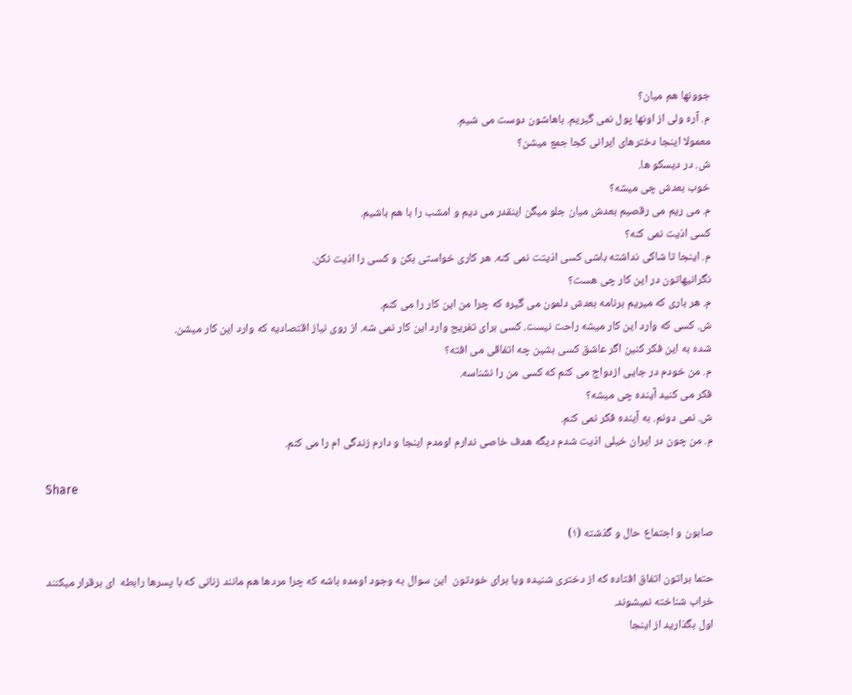جوونها هم میان؟
م. آره ولی از اونها پول نمی گیریم. باهاشون دوست می شیم.
معمولا اینجا دخترهای ایرانی کجا جمع میشن؟
ش. در دیسکو ها.
خوب بعدش چی میشه؟
م. می ریم می رقصیم بعدش میان جلو میگن اینقدر می دیم و امشب را با هم باشیم.
کسی اذیت نمی کنه؟
م. اینجا تا شاکی نداشته باشی کسی اذیتت نمی کنه. هر کاری خواستی بکن و کسی را اذیت نکن.
نگرانیهاتون در این کار چی هست؟
م. هر باری که میریم برنامه بعدش دلمون می گیره که چرا من این کار را می کنم.
ش. کسی که وارد این کار میشه راحت نیست. کسی برای تفریح وارد این کار نمی شه. از روی نیاز اقتصادیه که وارد این کار میشن.
شده به این فکر کنین اگر عاشق کسی بشین چه اتفاقی می افته؟
م. من خودم در جایی ازدواج می کنم که کسی من را نشناسه.
فکر می کنید آینده چی میشه؟
ش. نمی دونم. به آینده فکر نمی کنم.
م. من چون در ایران خیلی اذیت شدم دیگه هدف خاصی ندارم اومدم اینجا و دارم زندگی ام را می کنم.

Share

صابون و اجتماع حال و گذشته (۱)

حتما براتون اتفاق افتاده که از دختری شنیده ویا برای خودتون  این سوال به وجود اومده باشه که چرا مردها هم مانند زنانی که با پسرها رابطه  ای برقرار میکنند خراب شناخته نمیشوند.
اول بگذارید از اینجا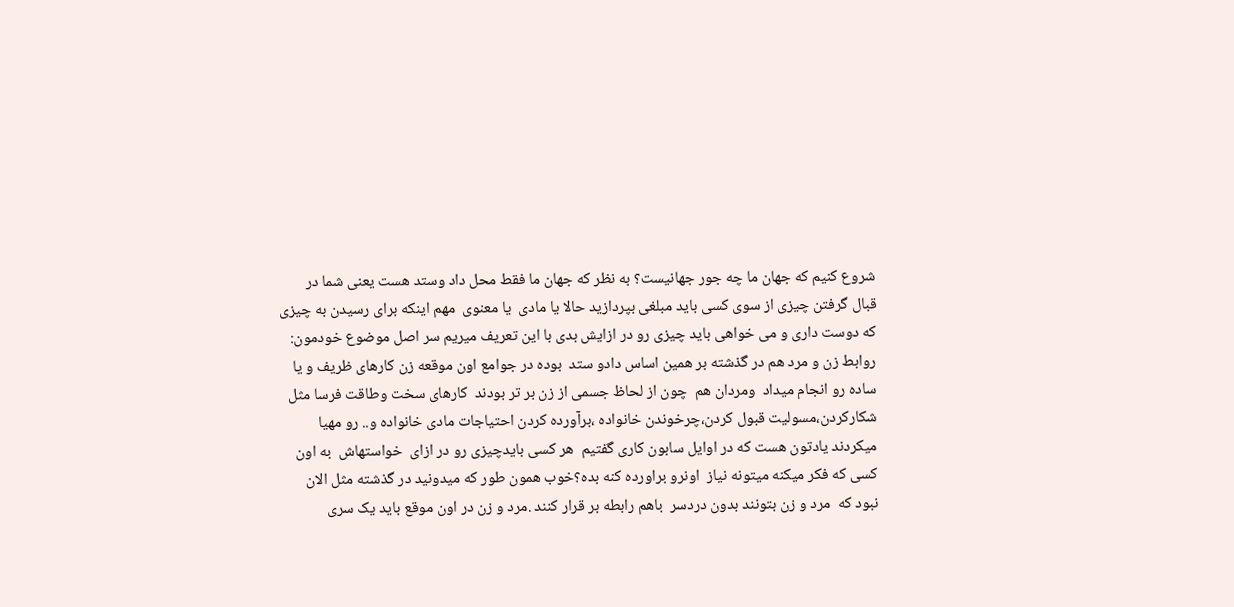شروع کنیم که جهان ما چه جور جهانیست؟ به نظر که جهان ما فقط محل داد وستد هست یعنی شما در قبال گرفتن چیزی از سوی کسی باید مبلغی بپردازید حالا یا مادی  یا معنوی  مهم اینکه برای رسیدن به چیزی که دوست داری و می خواهی باید چیزی رو در ازایش بدی با این تعریف میریم سر اصل موضوع خودمون:
روابط زن و مرد هم در گذشته بر همین اساس دادو ستد  بوده در جوامع اون موقعه زن کارهای ظریف و یا ساده رو انجام میداد  ومردان هم  چون از لحاظ جسمی از زن بر تر بودند  کارهای سخت وطاقت فرسا مثل شکارکردن،مسولیت قبول کردن،چرخوندن خانواده ،برآورده کردن احتیاجات مادی خانواده و.. رو مهیا میکردند یادتون هست که در اوایل سابون کاری گفتیم  هر کسی بایدچیزی رو در ازای  خواستهاش  به اون کسی که فکر میکنه میتونه نیاز  اونرو براورده کنه بده؟خوب همون طور که میدونید در گذشته مثل الان نبود که  مرد و زن بتونند بدون دردسر  باهم رابطه بر قرار کنند .مرد و زن در اون موقع باید یک سری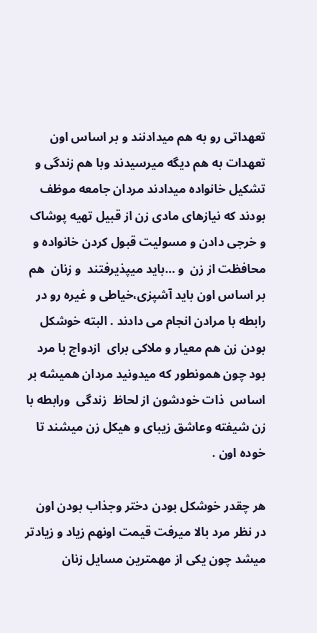تعهداتی رو به هم میدادنند و بر اساس اون تعهدات به هم دیگه میرسیدند وبا هم زندگی و تشکیل خانواده میدادند مردان جامعه موظف بودند که نیازهای مادی زن از قبیل تهیه پوشاک و خرجی دادن و مسولیت قبول کردن خانواده و محافظت از زن  و …باید میپذیرفتند  و زنان  هم بر اساس اون باید آشپزی،خیاطی و غیره رو در رابطه با مرادن انجام می دادند . البته خوشکل بودن زن هم معیار و ملاکی برای  ازدواج با مرد بود چون همونطور که میدونید مردان همیشه بر اساس  ذات خودشون از لحاظ  زندگی  ورابطه با زن شیفته وعاشق زیبای و هیکل زن میشند تا خوده اون .

هر چقدر خوشکل بودن دختر وجذاب بودن اون در نظر مرد بالا میرفت قیمت اونهم زیاد و زیادتر میشد چون یکی از مهمترین مسایل زنان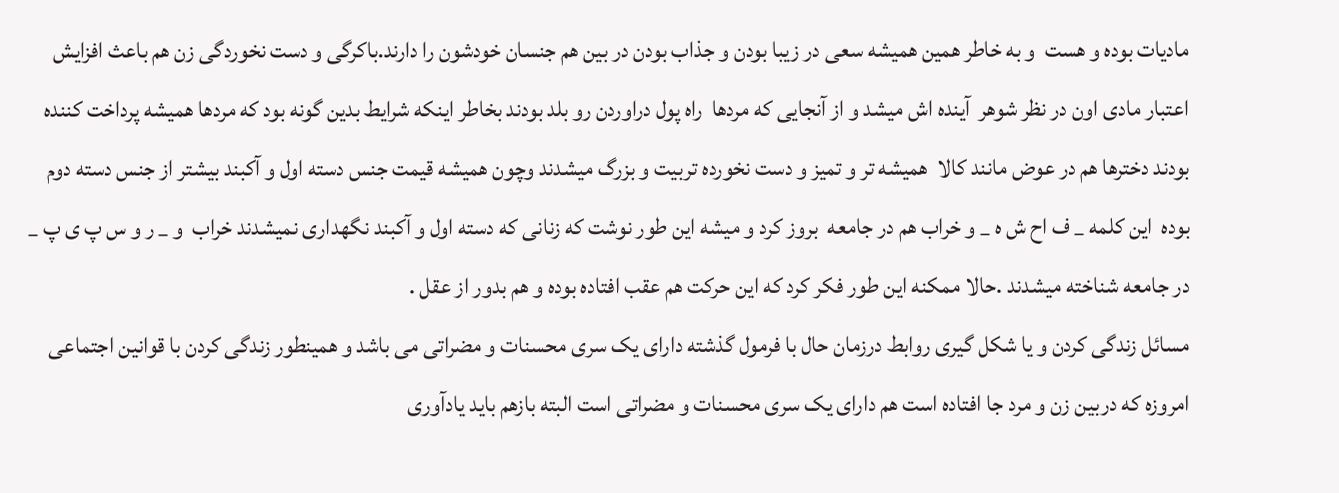مادیات بوده و هست  و به خاطر همین همیشه سعی در زیبا بودن و جذاب بودن در بین هم جنسان خودشون را دارند.باکرگی و دست نخوردگی زن هم باعث افزایش اعتبار مادی اون در نظر شوهر  آینده اش میشد و از آنجایی که مردها  راه پول دراوردن رو بلد بودند بخاطر اینکه شرایط بدین گونه بود که مردها همیشه پرداخت کننده بودند دخترها هم در عوض مانند کالا  همیشه تر و تمیز و دست نخورده تربیت و بزرگ میشدند وچون همیشه قیمت جنس دسته اول و آکبند بیشتر از جنس دسته دوم بوده  این کلمه _ ف اح ش ه _ و خراب هم در جامعه  بروز کرد و میشه این طور نوشت که زنانی که دسته اول و آکبند نگهداری نمیشدند خراب  و _ ر و س پ ی پ _ در جامعه شناخته میشدند .حالا ممکنه این طور فکر کرد که این حرکت هم عقب افتاده بوده و هم بدور از عقل .
مسائل زندگی کردن و یا شکل گیری روابط درزمان حال با فرمول گذشته دارای یک سری محسنات و مضراتی می باشد و همینطور زندگی کردن با قوانین اجتماعی امروزه که دربین زن و مرد جا افتاده است هم دارای یک سری محسنات و مضراتی است البته بازهم باید یادآوری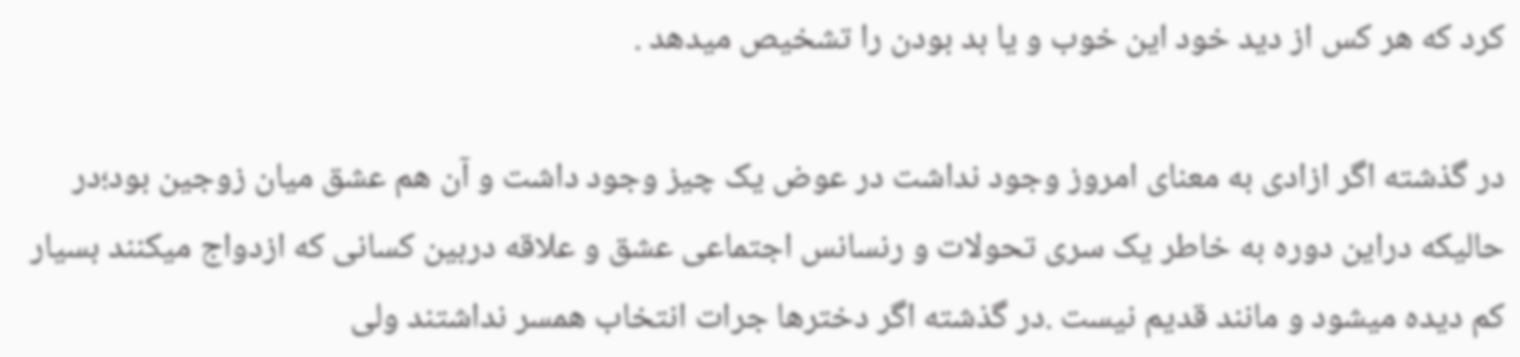کرد که هر کس از دید خود این خوب و یا بد بودن را تشخیص میدهد .

در گذشته اگر ازادی به معنای امروز وجود نداشت در عوض یک چیز وجود داشت و آن هم عشق میان زوجین بود؛در حالیکه دراین دوره به خاطر یک سری تحولات و رنسانس اجتماعی عشق و علاقه دربین کسانی که ازدواج میکنند بسیار کم دیده میشود و مانند قدیم نیست .در گذشته اگر دخترها جرات انتخاب همسر نداشتند ولی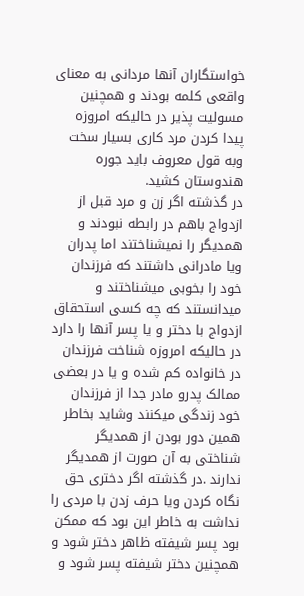خواستگاران آنها مردانی به معنای واقعی کلمه بودند و همچنین مسولیت پذیر در حالیکه امروزه پیدا کردن مرد کاری بسیار سخت وبه قول معروف باید جوره هندوستان کشید.
در گذشته اگر زن و مرد قبل از ازدواج باهم در رابطه نبودند و همدیگر را نمیشناختند اما پدران ویا مادرانی داشتند که فرزندان خود را بخوبی میشناختند و میدانستند که چه کسی استحقاق ازدواج با دختر و یا پسر آنها را دارد در حالیکه امروزه شناخت فرزندان در خانواده کم شده و یا در بعضی ممالک پدرو مادر جدا از فرزندان خود زندگی میکنند وشاید بخاطر همین دور بودن از همدیگر شناختی به آن صورت از همدیگر ندارند .در گذشته اگر دختری حق نگاه کردن ویا حرف زدن با مردی را نداشت به خاطر این بود که ممکن بود پسر شیفته ظاهر دختر شود و همچنین دختر شیفته پسر شود و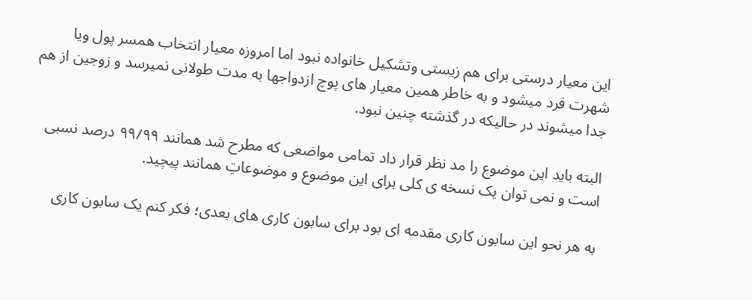این معیار درستی برای هم زیستی وتشکیل خانواده نبود اما امروزه معیار انتخاب همسر پول ویا شهرت فرد میشود و به خاطر همین معیار های پوچ ازدواجها به مدت طولانی نمیرسد و زوجین از هم جدا میشوند در حالیکه در گذشته چنین نبود.

البته باید این موضوع را مد نظر قرار داد تمامی مواضعی که مطرح شد همانند ۹۹/۹۹ درصد نسبی است و نمی توان یک نسخه ی کلی برای این موضوع و موضوعاتِ همانند پیچید.

به هر نحو این سابون کاری مقدمه ای بود برای سابون کاری های بعدی؛ فکر کنم یک سابون کاری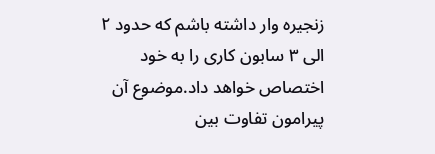زنجیره وار داشته باشم که حدود ۲ الی ۳ سابون کاری را به خود اختصاص خواهد داد.موضوع آن پیرامون تفاوت بین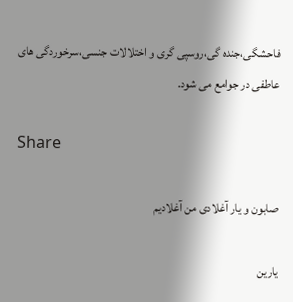فاحشگی،جنده گی،روسپی گری و اختلالات جنسی،سرخوردگی های عاطفی در جوامع می شود.

Share

صابون و یار آغلادی من آغلادیم

یارین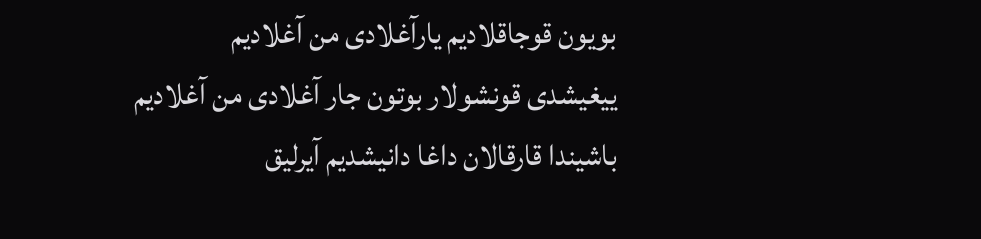بویون قوجاقلادیم یارآغلادی من آغلادیم
ییغیشدی قونشولار بوتون جار آغلادی من آغلادیم
باشیندا قارقالان داغا دانیشدیم آیرلیق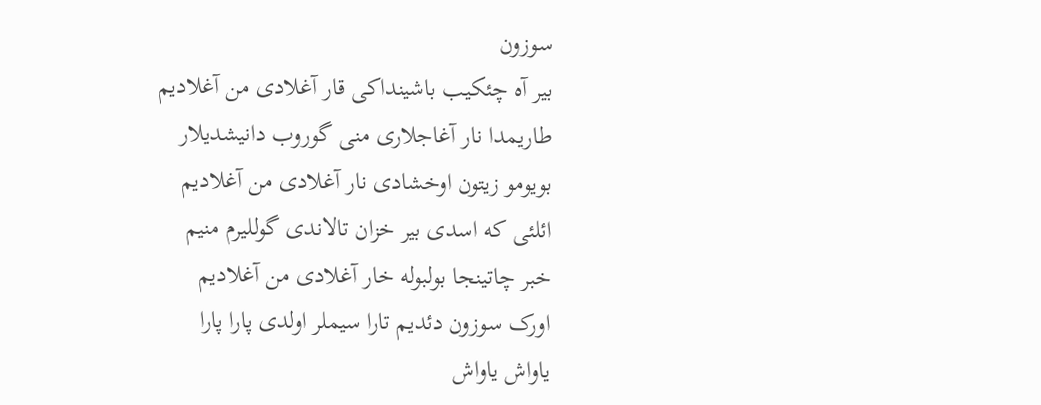سوزون
بیر آه چئکیب باشینداکی قار آغلادی من آغلادیم
طاریمدا نار آغاجلاری منی گوروب دانیشدیلار
بویومو زیتون اوخشادی نار آغلادی من آغلادیم
ائلئی که اسدی بیر خزان تالاندی گوللیرم منیم
خبر چاتینجا بولبوله خار آغلادی من آغلادیم
اورک سوزون دئدیم تارا سیملر اولدی پارا پارا
یاواش یاواش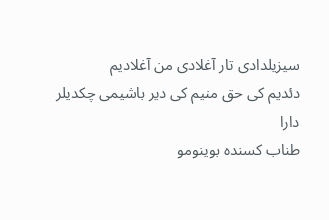سیزیلدادی تار آغلادی من آغلادیم
دئدیم کی حق منیم کی دیر باشیمی چکدیلر دارا
طناب کسنده بوینومو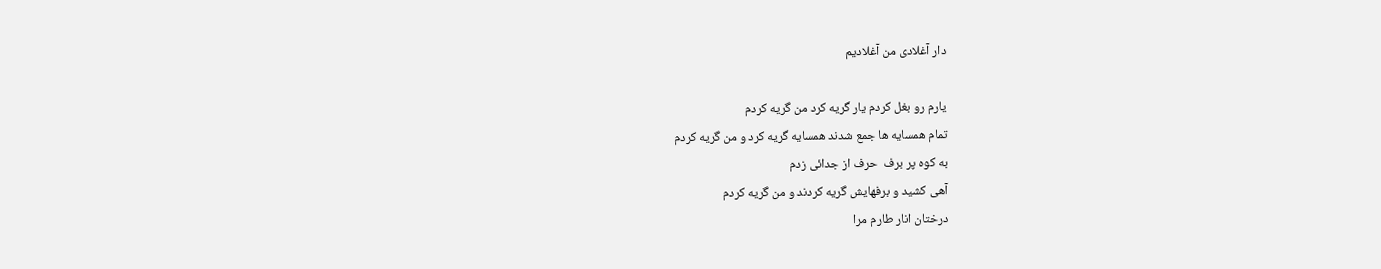دار آغلادی من آغلادیم

یارم رو بغل کردم یار گریه کرد من گریه کردم
تمام همسایه ها جمع شدند همسایه گریه کرد و من گریه کردم
به کوه پر برف  حرف از جدائی زدم
آهی کشید و برفهایش گریه کردند و من گریه کردم
درختان انار طارم مرا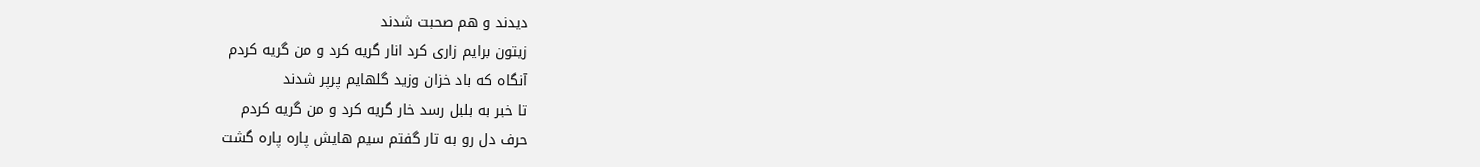دیدند و هم صحبت شدند
زیتون برایم زاری کرد انار گریه کرد و من گریه کردم
آنگاه که باد خزان وزید گلهایم پرپر شدند
تا خبر به بلبل رسد خار گریه کرد و من گریه کردم
حرف دل رو به تار گفتم سیم هایش پاره پاره گشت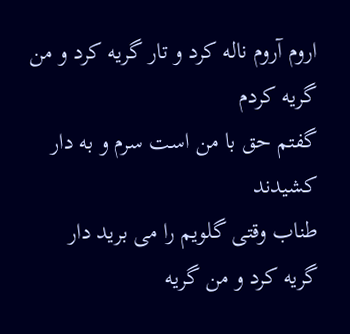اروم آروم ناله کرد و تار گریه کرد و من گریه کردم
گفتم حق با من است سرم و به دار کشیدند
طناب وقتی گلویم را می برید دار گریه کرد و من گریه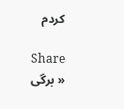کردم

Share
« برگی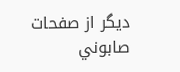دیگر از صفحات صابوني